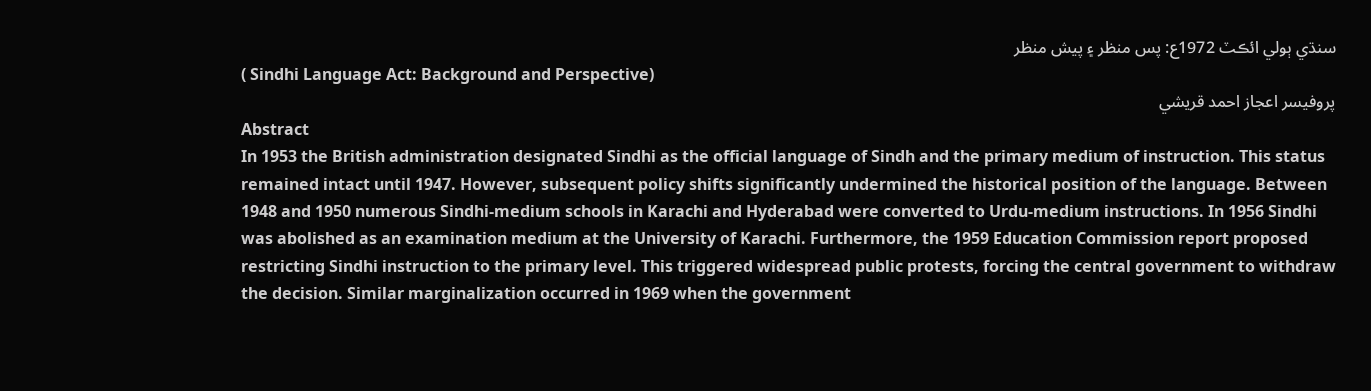سنڌي ٻولي ائڪٽ 1972ع: پس منظر ۽ پيش منظر
( Sindhi Language Act: Background and Perspective)
پروفيسر اعجاز احمد قريشي
Abstract
In 1953 the British administration designated Sindhi as the official language of Sindh and the primary medium of instruction. This status remained intact until 1947. However, subsequent policy shifts significantly undermined the historical position of the language. Between 1948 and 1950 numerous Sindhi-medium schools in Karachi and Hyderabad were converted to Urdu-medium instructions. In 1956 Sindhi was abolished as an examination medium at the University of Karachi. Furthermore, the 1959 Education Commission report proposed restricting Sindhi instruction to the primary level. This triggered widespread public protests, forcing the central government to withdraw the decision. Similar marginalization occurred in 1969 when the government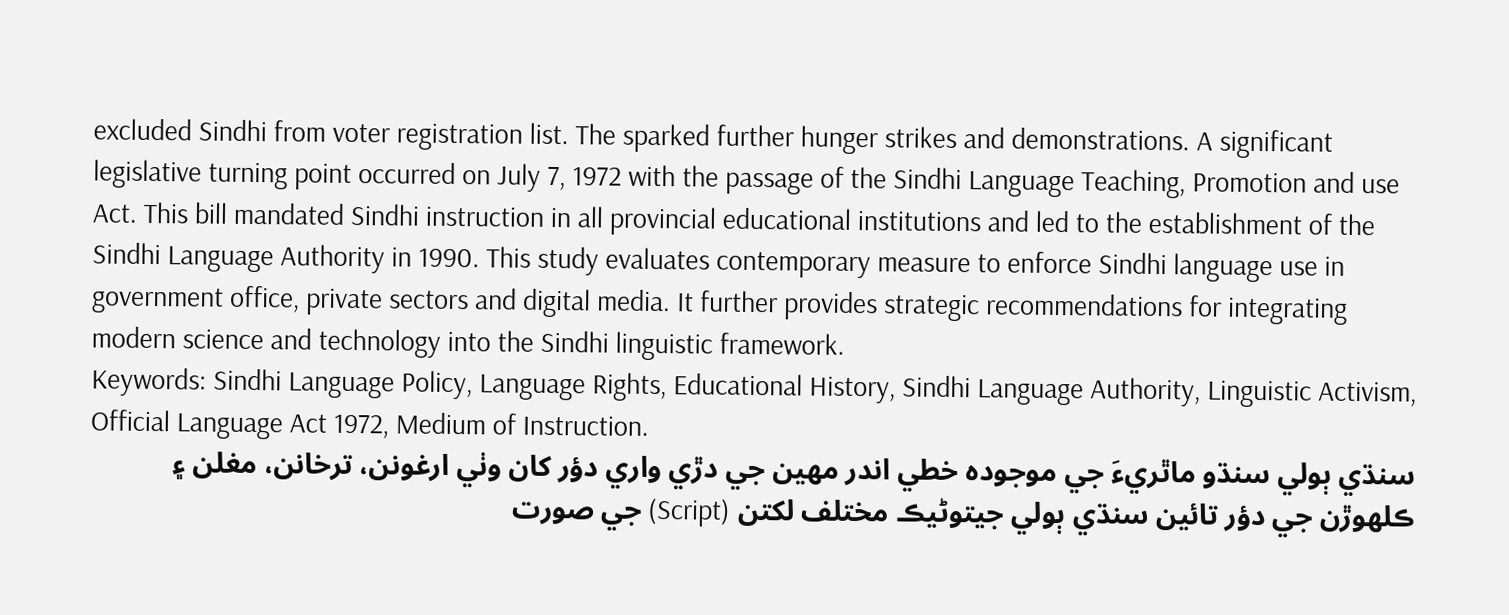excluded Sindhi from voter registration list. The sparked further hunger strikes and demonstrations. A significant legislative turning point occurred on July 7, 1972 with the passage of the Sindhi Language Teaching, Promotion and use Act. This bill mandated Sindhi instruction in all provincial educational institutions and led to the establishment of the Sindhi Language Authority in 1990. This study evaluates contemporary measure to enforce Sindhi language use in government office, private sectors and digital media. It further provides strategic recommendations for integrating modern science and technology into the Sindhi linguistic framework.
Keywords: Sindhi Language Policy, Language Rights, Educational History, Sindhi Language Authority, Linguistic Activism, Official Language Act 1972, Medium of Instruction.
سنڌي ٻولي سنڌو ماٿريءَ جي موجوده خطي اندر مھين جي دڙي واري دؤر کان وٺي ارغونن، ترخانن، مغلن ۽ ڪلهوڙن جي دؤر تائين سنڌي ٻولي جيتوڻيڪ مختلف لکتن (Script) جي صورت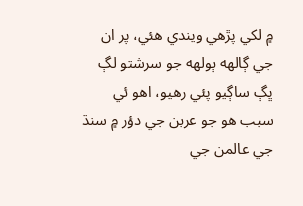۾ لکي پڙهي ويندي هئي، پر ان جي ڳالھه ٻولهه جو سرشتو لڳ ڀڳ ساڳيو پئي رهيو، اهو ئي سبب هو جو عربن جي دؤر ۾ سنڌ جي عالمن جي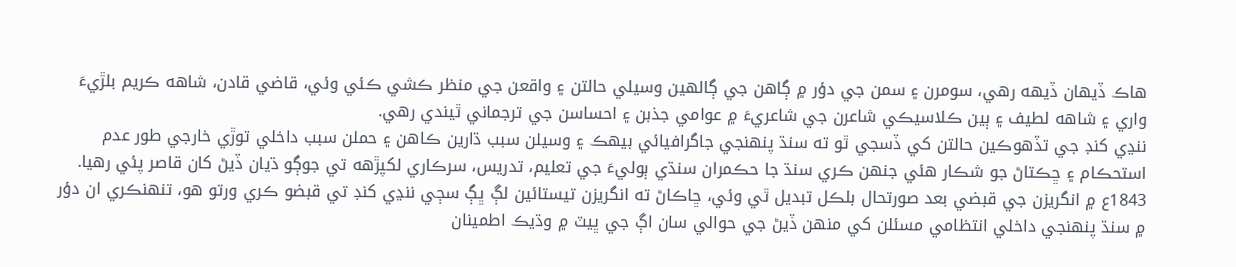هاڪ ڏيهان ڏيهه رهي، سومرن ۽ سمن جي دؤر ۾ ڳاهن جي ڳالهين وسيلي حالتن ۽ واقعن جي منظر ڪشي ڪئي وئي، قاضي قادن، شاهه ڪريم بلڙيءَ واري ۽ شاهه لطيف ۽ ٻين ڪلاسيڪي شاعرن جي شاعريءَ ۾ عوامي جذبن ۽ احساسن جي ترجماني ٿيندي رهي.
ننڍي کنڊ جي تڏهوڪين حالتن کي ڏسجي ٿو ته سنڌ پنھنجي جاگرافيائي بيھڪ ۽ وسيلن سبب ڌارين ڪاهن ۽ حملن سبب داخلي توڙي خارجي طور عدم استحڪام ۽ ڇڪتاڻ جو شڪار هئي جنھن ڪري سنڌ جا حڪمران سنڌي ٻوليءَ جي تعليم، تدريس، سرڪاري لکپڙهه تي جوڳو ڌيان ڏيڻ کان قاصر پئي رهيا. 1843ع ۾ انگريزن جي قبضي بعد صورتحال بلڪل تبديل ٿي وئي، ڇاڪاڻ ته انگريزن تيستائين لڳ ڀڳ سڄي ننڍي کنڊ تي قبضو ڪري ورتو هو، تنھنڪري ان دؤر ۾ سنڌ پنھنجي داخلي انتظامي مسئلن کي منھن ڏيڻ جي حوالي سان اڳ جي ڀيٽ ۾ وڌيڪ اطمينان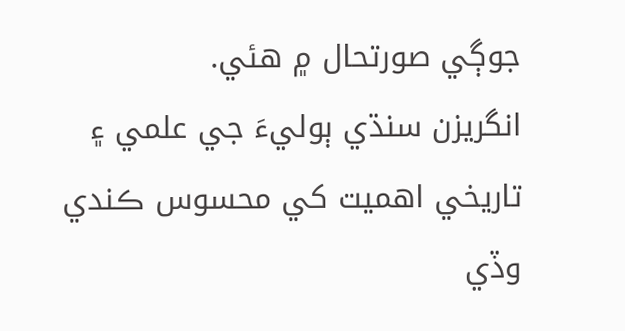جوڳي صورتحال ۾ هئي.
انگريزن سنڌي ٻوليءَ جي علمي ۽ تاريخي اهميت کي محسوس ڪندي وڏي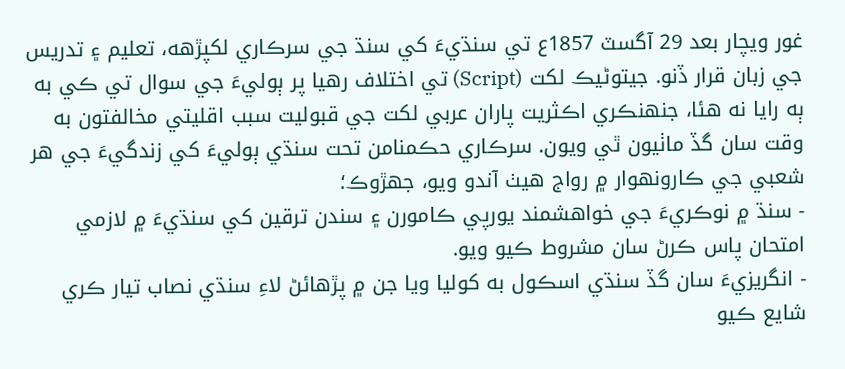غور ويچار بعد 29 آگسٽ 1857ع تي سنڌيءَ کي سنڌ جي سرڪاري لکپڙهه، تعليم ۽ تدريس جي زبان قرار ڏنو. جيتوڻيڪ لکت (Script) تي اختلاف رهيا پر ٻوليءَ جي سوال تي ڪي به ٻه رايا نه هئا، جنھنڪري اڪثريت پاران عربي لکت جي قبوليت سبب اقليتي مخالفتون به وقت سان گڏ ماٺيون ٿي ويون. سرڪاري حڪمنامن تحت سنڌي ٻوليءَ کي زندگيءَ جي هر شعبي جي ڪارونهوار ۾ رواج هيٺ آندو ويو، جهڙوڪ؛
- سنڌ ۾ نوڪريءَ جي خواهشمند يورپي ڪامورن ۽ سندن ترقين کي سنڌيءَ ۾ لازمي امتحان پاس ڪرڻ سان مشروط ڪيو ويو.
- انگريزيءَ سان گڏ سنڌي اسڪول به کوليا ويا جن ۾ پڙهائڻ لاءِ سنڌي نصاب تيار ڪري شايع ڪيو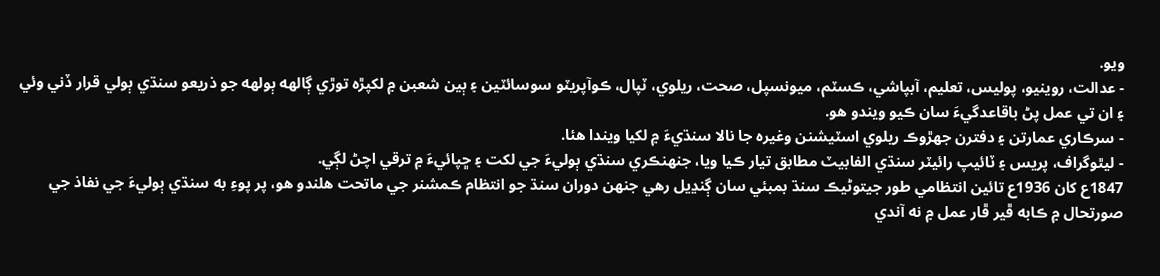ويو.
- عدالت، روينيو، پوليس، تعليم، آبپاشي، ڪسٽم، ميونسپل، صحت، ريلوي، ٽپال، ڪوآپريٽو سوسائٽين ۽ ٻين شعبن ۾ لکپڙه توڙي ڳالهه ٻولهه جو ذريعو سنڌي ٻولي قرار ڏني وئي ۽ ان تي عمل پڻ باقاعدگيءَ سان ڪيو ويندو هو.
- سرڪاري عمارتن ۽ دفترن جهڙوڪ ريلوي اسٽيشنن وغيره جا نالا سنڌيءَ ۾ لکيا ويندا هئا.
- ليٿوگراف، پريس ۽ ٽائيپ رائيٽر سنڌي الفابيٽ مطابق تيار ڪيا ويا، جنھنڪري سنڌي ٻوليءَ جي لکت ۽ ڇپائيءَ ۾ ترقي اچڻ لڳي.
1847ع کان 1936ع تائين انتظامي طور جيتوڻيڪ سنڌ بمبئي سان ڳنڍيل رهي جنھن دوران سنڌ جو انتظام ڪمشنر جي ماتحت هلندو هو، پر پوءِ به سنڌي ٻوليءَ جي نفاذ جي صورتحال ۾ ڪابه ڦير ڦار عمل ۾ نه آندي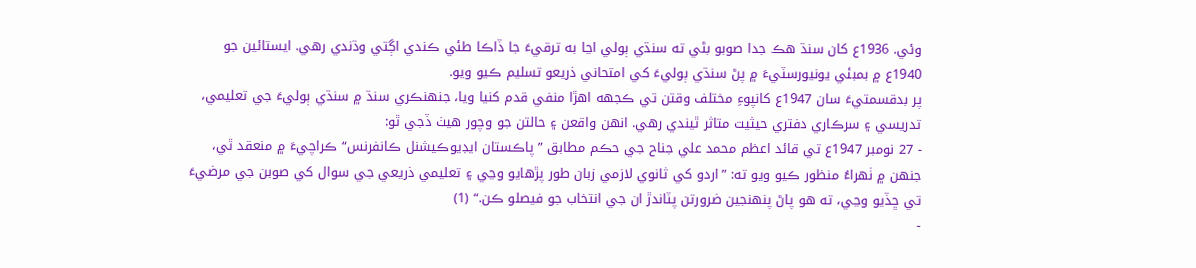وئي. 1936ع کان سنڌ هڪ جدا صوبو بڻي ته سنڌي ٻولي اڃا به ترقيءَ جا ڏاڪا طئي ڪندي اڳتي وڌندي رهي. ايستائين جو 1940ع ۾ بمبئي يونيورسٽيءَ ۾ پڻ سنڌي ٻوليءَ کي امتحاني ذريعو تسليم ڪيو ويو.
پر بدقسمتيءَ سان 1947ع کانپوءِ مختلف وقتن تي ڪجهه اهڙا منفي قدم کنيا ويا، جنھنڪري سنڌ ۾ سنڌي ٻوليءَ جي تعليمي، تدريسي ۽ سرڪاري دفتري حيثيت متاثر ٿيندي رهي. انهن واقعن ۽ حالتن جو وچور هيٺ ڏجي ٿو:
- 27 نومبر 1947ع تي قائد اعظم محمد علي جناح جي حڪم مطابق ”پاڪستان ايڊيوڪيشنل ڪانفرنس“ ڪراچيءَ ۾ منعقد ٿي، جنھن ۾ ٺھراءُ منظور ڪيو ويو ته: ”اردو کي ثانوي لازمي زبان طور پڙهايو وڃي ۽ تعليمي ذريعي جي سوال کي صوبن جي مرضيءَ تي ڇڏيو وڃي، ته هو پاڻ پنھنجين ضرورتن پٽاندڙ ان جي انتخاب جو فيصلو ڪن.“ (1)
-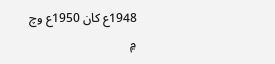1948ع کان 1950ع وچ ۾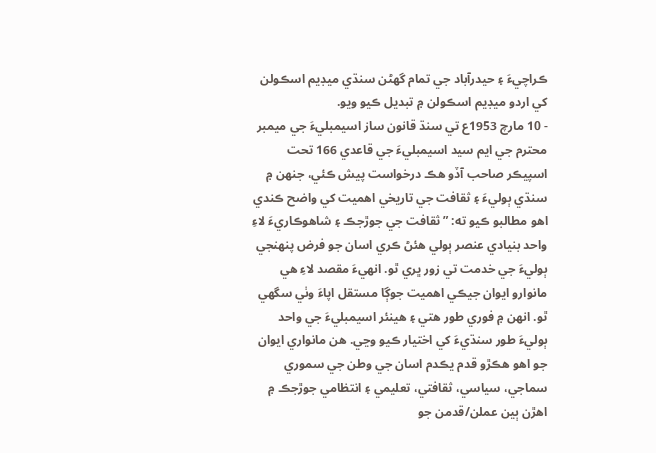ڪراچيءَ ۽ حيدرآباد جي تمام گهڻن سنڌي ميڊيم اسڪولن کي اردو ميڊيم اسڪولن ۾ تبديل ڪيو ويو.
- 10 مارچ 1953ع تي سنڌ قانون ساز اسيمبليءَ جي ميمبر محترم جي ايم سيد اسيمبليءَ جي قاعدي 166 تحت اسپيڪر صاحب آڏو هڪ درخواست پيش ڪئي، جنھن ۾ سنڌي ٻوليءَ ۽ ثقافت جي تاريخي اهميت کي واضح ڪندي اهو مطالبو ڪيو ته: ”ثقافت جي جوڙجڪ ۽ شاهوڪاريءَ لاءِ واحد بنيادي عنصر ٻولي هئڻ ڪري اسان جو فرض پنھنجي ٻوليءَ جي خدمت تي زور ڀري ٿو. انهيءَ مقصد لاءِ هي مانوارو ايوان جيڪي اهميت جوڳا مستقل اپاءَ وٺي سگهي ٿو. انهن ۾ فوري طور هتي ۽ هينئر اسيمبليءَ جي واحد ٻوليءَ طور سنڌيءَ کي اختيار ڪيو وڃي. هن مانواري ايوان جو اهو هڪڙو قدم يڪدم اسان جي وطن جي سموري سماجي، سياسي، ثقافتي، تعليمي ۽ انتظامي جوڙجڪ ۾ اهڙن ٻين عملن/قدمن جو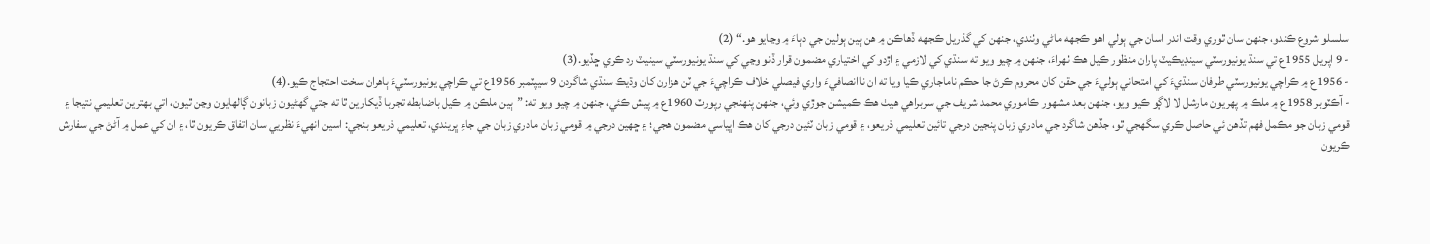سلسلو شروع ڪندو، جنھن سان ٿوري وقت اندر اسان جي ٻولي اهو ڪجهه ماڻي وٺندي، جنهن کي گذريل ڪجهه ڏهاڪن ۾ هن ٻين ٻولين جي دٻاءَ ۾ وڃايو هو.“ (2)
- 9 اپريل 1955ع تي سنڌ يونيورسٽي سينڊيڪيٽ پاران منظور ڪيل هڪ ٺھراءَ، جنھن ۾ چيو ويو ته سنڌي کي لازمي ۽ اڙدو کي اختياري مضمون قرار ڏنو وڃي کي سنڌ يونيورسٽي سينيٽ رد ڪري ڇڏيو.(3)
- 1956ع ۾ ڪراچي يونيورسٽي طرفان سنڌيءَ کي امتحاني ٻوليءَ جي حقن کان محروم ڪرڻ جا حڪم ناماجاري ڪيا ويا ته ان ناانصافيءَ واري فيصلي خلاف ڪراچيءَ جي ٽن هزارن کان وڌيڪ سنڌي شاگردن 9 سيپٽمبر 1956ع تي ڪراچي يونيورسٽيءَ ٻاهران سخت احتجاج ڪيو.(4)
- آڪٽوبر 1958ع ۾ ملڪ ۾ پھريون مارشل لا لاڳو ڪيو ويو، جنھن بعد مشهور ڪاموري محمد شريف جي سربراهي هيٺ هڪ ڪميشن جوڙي وئي، جنھن پنھنجي رپورٽ 1960ع ۾ پيش ڪئي، جنھن ۾ چيو ويو ته: ”ٻين ملڪن ۾ ڪيل باضابطه تجربا ڏيکارين ٿا ته جتي گهڻيون زبانون ڳالھايون وڃن ٿيون، اتي بھترين تعليمي نتيجا ۽ قومي زبان جو مڪمل فھم تڏهن ئي حاصل ڪري سگهجي ٿو، جڏهن شاگرد جي مادري زبان پنجين درجي تائين تعليمي ذريعو، ۽ قومي زبان ٽئين درجي کان هڪ اڀياسي مضمون هجي؛ ۽ ڇهين درجي ۾ قومي زبان مادري زبان جي جاءِ ڀريندي، تعليمي ذريعو بنجي: اسين انهيءَ نظريي سان اتفاق ڪريون ٿا، ۽ ان کي عمل ۾ آڻڻ جي سفارش ڪريون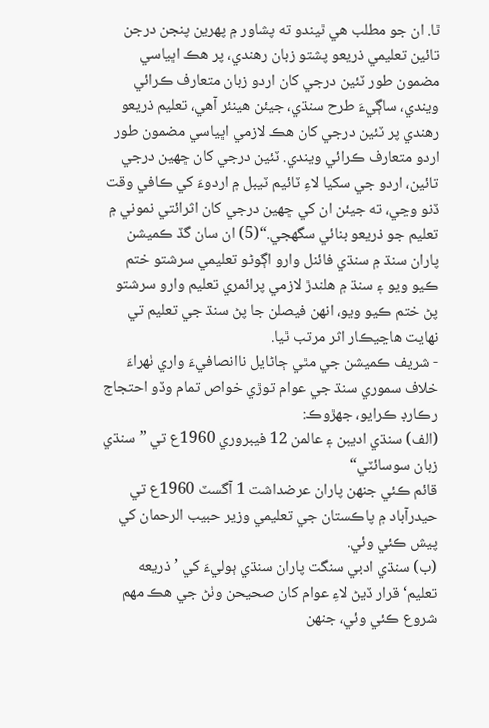ٿا. ان جو مطلب هي ٿيندو ته پشاور ۾ پھرين پنجن درجن تائين تعليمي ذريعو پشتو زبان رهندي، پر هڪ اڀياسي مضمون طور ٽئين درجي کان اردو زبان متعارف ڪرائي ويندي، ساڳيءَ طرح سنڌي، جيئن هينئر آهي، تعليم ذريعو رهندي پر ٽئين درجي کان هڪ لازمي اڀياسي مضمون طور اردو متعارف ڪرائي ويندي. ٽئين درجي کان ڇهين درجي تائين، اردو جي سکيا لاءِ ٽائيم ٽيبل ۾ اردوءَ کي ڪافي وقت ڏنو وڃي، ته جيئن ان کي ڇهين درجي کان اثرائتي نموني ۾ تعليم جو ذريعو بنائي سگهجي.“(5) ان سان گڏ ڪميشن پاران سنڌ ۾ سنڌي فائنل وارو اڳوڻو تعليمي سرشتو ختم ڪيو ويو ۽ سنڌ ۾ هلندڙ لازمي پرائمري تعليم وارو سرشتو پڻ ختم ڪيو ويو، انهن فيصلن جا پڻ سنڌ جي تعليم تي نھايت هاڃيڪار اثر مرتب ٿيا.
- شريف ڪميشن جي مٿي ڄاڻايل ناانصافيءَ واري ٺھراءَ خلاف سموري سنڌ جي عوام توڙي خواص تمام وڏو احتجاج رڪارڊ ڪرايو، جهڙوڪ:
(الف) سنڌي اديبن ۽ عالمن 12 فيبروري 1960ع تي ”سنڌي زبان سوسائٽي“
قائم ڪئي جنھن پاران عرضداشت 1 آگسٽ 1960ع تي حيدرآباد ۾ پاڪستان جي تعليمي وزير حبيب الرحمان کي پيش ڪئي وئي.
(ب) سنڌي ادبي سنگت پاران سنڌي ٻوليءَ کي ’ذريعه تعليم‘ قرار ڏيڻ لاءِ عوام کان صحيحن وٺڻ جي هڪ مھم شروع ڪئي وئي، جنھن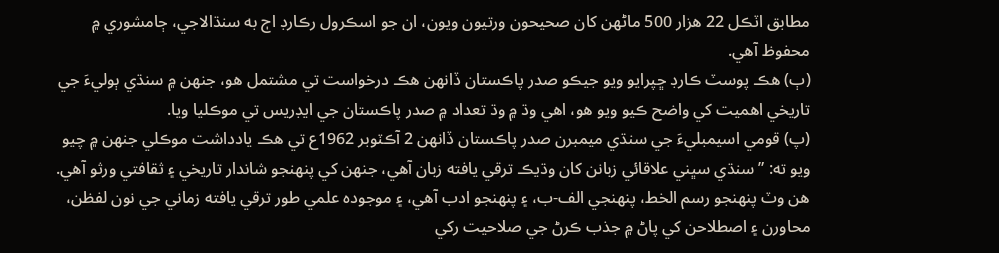مطابق اٽڪل 22 هزار 500 ماڻهن کان صحيحون ورتيون ويون، ان جو اسڪرول رڪارڊ اڄ به سنڌالاجي، ڄامشوري ۾ محفوظ آهي.
(ٻ) هڪ پوسٽ ڪارڊ ڇپرايو ويو جيڪو صدر پاڪستان ڏانهن هڪ درخواست تي مشتمل هو، جنھن ۾ سنڌي ٻوليءَ جي تاريخي اهميت کي واضح ڪيو ويو هو، اهي وڌ ۾ وڌ تعداد ۾ صدر پاڪستان جي ايڊريس تي موڪليا ويا.
(پ) قومي اسيمبليءَ جي سنڌي ميمبرن صدر پاڪستان ڏانهن 2 آڪٽوبر 1962ع تي هڪ يادداشت موڪلي جنھن ۾ چيو ويو ته: ”سنڌي سڀني علاقائي زبانن کان وڌيڪ ترقي يافته زبان آهي، جنھن کي پنھنجو شاندار تاريخي ۽ ثقافتي ورثو آهي. هن وٽ پنھنجو رسم الخط، پنھنجي الف-ب، ۽ پنھنجو ادب آهي، ۽ موجوده علمي طور ترقي يافته زماني جي نون لفظن، محاورن ۽ اصطلاحن کي پاڻ ۾ جذب ڪرڻ جي صلاحيت رکي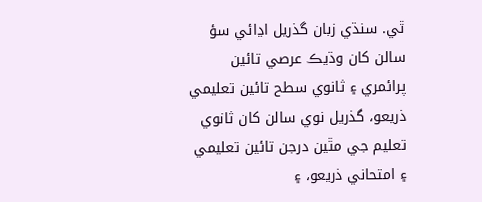ٿي. سنڌي زبان گذريل اڍائي سؤ سالن کان وڌيڪ عرصي تائين پرائمري ۽ ثانوي سطح تائين تعليمي ذريعو، گذريل نوي سالن کان ثانوي تعليم جي مٿين درجن تائين تعليمي ۽ امتحاني ذريعو، ۽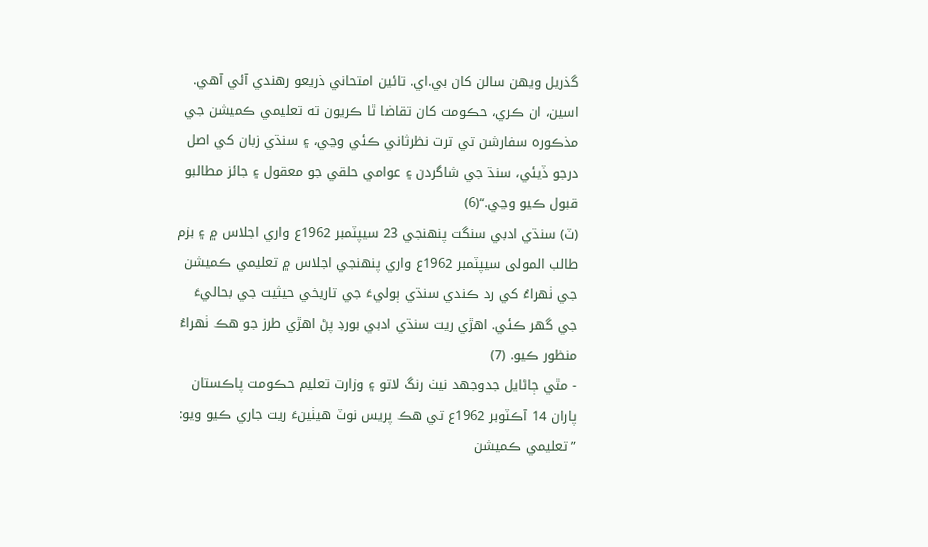گذريل ويهن سالن کان بي.اي. تائين امتحاني ذريعو رهندي آئي آهي. اسين، ان ڪري، حڪومت کان تقاضا ٿا ڪريون ته تعليمي ڪميشن جي مذڪوره سفارشن تي ترت نظرثاني ڪئي وڃي، ۽ سنڌي زبان کي اصل درجو ڏيئي، سنڌ جي شاگردن ۽ عوامي حلقي جو معقول ۽ جائز مطالبو قبول ڪيو وڃي.“(6)
(ٽ) سنڌي ادبي سنگت پنھنجي 23 سيپٽمبر 1962ع واري اجلاس ۾ ۽ بزم طالب المولى سيپٽمبر 1962ع واري پنھنجي اجلاس ۾ تعليمي ڪميشن جي ٺھراءُ کي رد ڪندي سنڌي ٻوليءَ جي تاريخي حيثيت جي بحاليءَ جي گهر ڪئي. اهڙي ريت سنڌي ادبي بورڊ پڻ اهڙي طرز جو هڪ ٺھراءُ منظور ڪيو. (7)
- مٿي ڄاڻايل جدوجهد نيٺ رنگ لاتو ۽ وزارت تعليم حڪومت پاڪستان پاران 14 آڪٽوبر 1962ع تي هڪ پريس نوٽ هيٺينءَ ريت جاري ڪيو ويو: ”تعليمي ڪميشن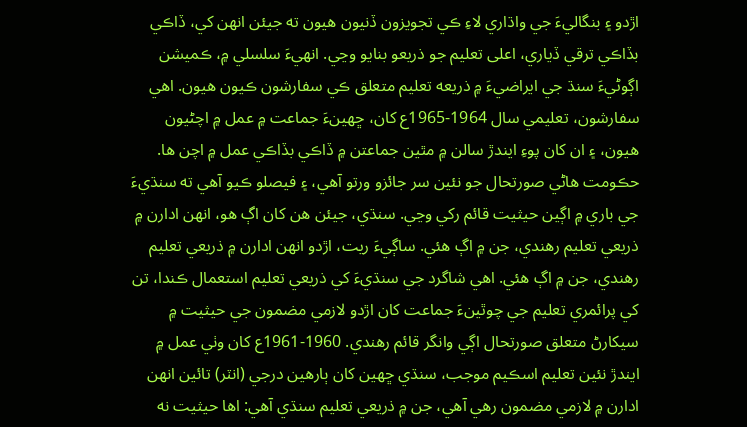اڙدو ۽ بنگاليءَ جي واڌاري لاءِ ڪي تجويزون ڏنيون هيون ته جيئن انهن کي، ڏاڪي بڏاڪي ترقي ڏياري، اعلى تعليم جو ذريعو بنايو وڃي. انهيءَ سلسلي ۾، ڪميشن اڳوڻيءَ سنڌ جي ايراضيءَ ۾ ذريعه تعليم متعلق ڪي سفارشون ڪيون هيون. اهي سفارشون، تعليمي سال 1964-1965ع کان، ڇهينءَ جماعت ۾ عمل ۾ اچڻيون هيون، ۽ ان کان پوءِ ايندڙ سالن ۾ مٿين جماعتن ۾ ڏاڪي بڏاڪي عمل ۾ اچن ها. حڪومت هاڻي صورتحال جو نئين سر جائزو ورتو آهي، ۽ فيصلو ڪيو آهي ته سنڌيءَ جي باري ۾ اڳين حيثيت قائم رکي وڃي. سنڌي، جيئن هن کان اڳ هو، انهن ادارن ۾ ذريعي تعليم رهندي، جن ۾ اڳ هئي. ساڳيءَ ريت، اڙدو انهن ادارن ۾ ذريعي تعليم رهندي، جن ۾ اڳ هئي. اهي شاگرد جي سنڌيءَ کي ذريعي تعليم استعمال ڪندا، تن کي پرائمري تعليم جي چوٿينءَ جماعت کان اڙدو لازمي مضمون جي حيثيت ۾ سيکارڻ متعلق صورتحال اڳي وانگر قائم رهندي. 1960-1961ع کان وٺي عمل ۾ ايندڙ نئين تعليم اسڪيم موجب، سنڌي ڇهين کان ٻارهين درجي (انٽر) تائين انهن ادارن ۾ لازمي مضمون رهي آهي، جن ۾ ذريعي تعليم سنڌي آهي: اها حيثيت نه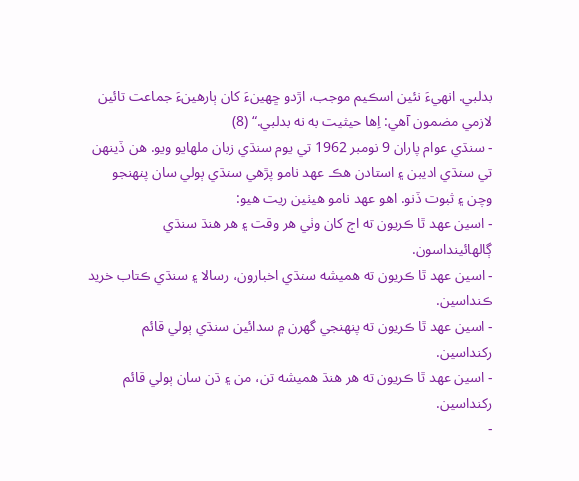بدلبي. انهيءَ نئين اسڪيم موجب، اڙدو ڇهينءَ کان ٻارهينءَ جماعت تائين لازمي مضمون آهي: اِها حيثيت به نه بدلبي.“ (8)
- سنڌي عوام پاران 9 نومبر 1962 تي يوم سنڌي زبان ملهايو ويو. هن ڏينھن تي سنڌي اديبن ۽ استادن هڪ عهد نامو پڙهي سنڌي ٻولي سان پنھنجو وچن ۽ ثبوت ڏنو. اهو عهد نامو هيٺين ريت هيو:
- اسين عهد ٿا ڪريون ته اڄ کان وٺي هر وقت ۽ هر هنڌ سنڌي ڳالهائينداسون.
- اسين عهد ٿا ڪريون ته هميشه سنڌي اخبارون، رسالا ۽ سنڌي ڪتاب خريد ڪنداسين.
- اسين عهد ٿا ڪريون ته پنھنجي گهرن ۾ سدائين سنڌي ٻولي قائم رکنداسين.
- اسين عهد ٿا ڪريون ته هر هنڌ هميشه تن، من ۽ ڌن سان ٻولي قائم رکنداسين.
-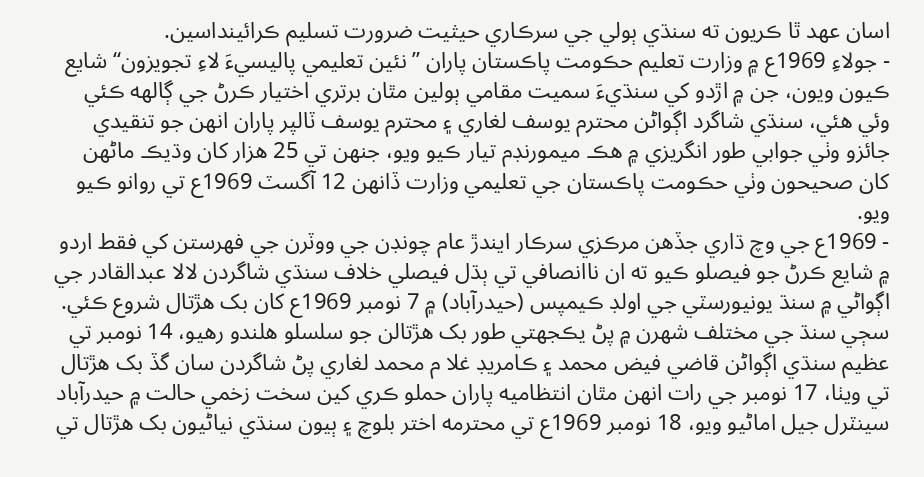اسان عهد ٿا ڪريون ته سنڌي ٻولي جي سرڪاري حيثيت ضرورت تسليم ڪرائينداسين.
- جولاءِ 1969ع ۾ وزارت تعليم حڪومت پاڪستان پاران ”نئين تعليمي پاليسيءَ لاءِ تجويزون“ شايع ڪيون ويون، جن ۾ اڙدو کي سنڌيءَ سميت مقامي ٻولين مٿان برتري اختيار ڪرڻ جي ڳالهه ڪئي وئي هئي، سنڌي شاگرد اڳواڻن محترم يوسف لغاري ۽ محترم يوسف ٽالپر پاران انهن جو تنقيدي جائزو وٺي جوابي طور انگريزي ۾ هڪ ميمورنڊم تيار ڪيو ويو، جنھن تي 25 هزار کان وڌيڪ ماڻهن کان صحيحون وٺي حڪومت پاڪستان جي تعليمي وزارت ڏانهن 12 آگسٽ 1969ع تي روانو ڪيو ويو.
- 1969ع جي وچ ڌاري جڏهن مرڪزي سرڪار ايندڙ عام چونڊن جي ووٽرن جي فھرستن کي فقط اردو ۾ شايع ڪرڻ جو فيصلو ڪيو ته ان ناانصافي تي ٻڌل فيصلي خلاف سنڌي شاگردن لالا عبدالقادر جي اڳواڻي ۾ سنڌ يونيورسٽي جي اولڊ ڪيمپس (حيدرآباد) ۾ 7 نومبر 1969ع کان بک هڙتال شروع ڪئي. سڄي سنڌ جي مختلف شھرن ۾ پڻ يڪجهتي طور بک هڙتالن جو سلسلو هلندو رهيو، 14 نومبر تي عظيم سنڌي اڳواڻن قاضي فيض محمد ۽ ڪامريڊ غلا م محمد لغاري پڻ شاگردن سان گڏ بک هڙتال تي ويٺا، 17 نومبر جي رات انهن مٿان انتظاميه پاران حملو ڪري کين سخت زخمي حالت ۾ حيدرآباد سينٽرل جيل اماڻيو ويو، 18 نومبر 1969ع تي محترمه اختر بلوچ ۽ ٻيون سنڌي نياڻيون بک هڙتال تي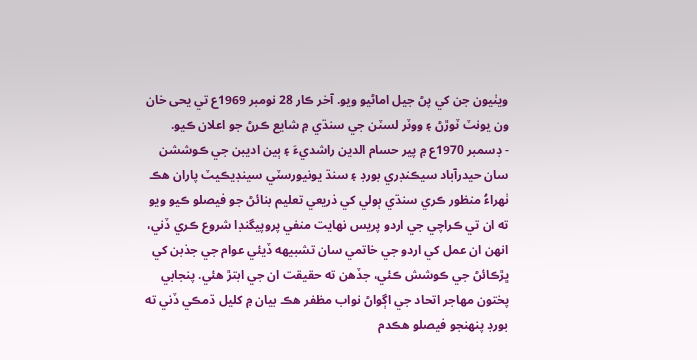ويٺيون جن کي پڻ جيل اماڻيو ويو. آخر ڪار 28 نومبر 1969ع تي يحى خان ون يونٽ ٽوڙڻ ۽ ووٽر لسٽن جي سنڌي ۾ شايع ڪرڻ جو اعلان ڪيو.
- ڊسمبر 1970ع ۾ پير حسام الدين راشديءَ ۽ ٻين اديبن جي ڪوششن سان حيدرآباد سيڪنڊري بورڊ ۽ سنڌ يونيورسٽي سينڊيڪيٽ پاران هڪ ٺھراءُ منظور ڪري سنڌي ٻولي کي ذريعي تعليم بنائڻ جو فيصلو ڪيو ويو ته ان تي ڪراچي جي اردو پريس نھايت منفي پروپيگنڊا شروع ڪري ڏني، انهن ان عمل کي اردو جي خاتمي سان تشبيھه ڏيئي عوام جي جذبن کي ڀڙڪائڻ جي ڪوشش ڪئي، جڏهن ته حقيقت ان جي ابتڙ هئي. پنجابي پختون مھاجر اتحاد جي اڳواڻ نواب مظفر هڪ بيان ۾ کليل ڌمڪي ڏني ته بورڊ پنھنجو فيصلو هڪدم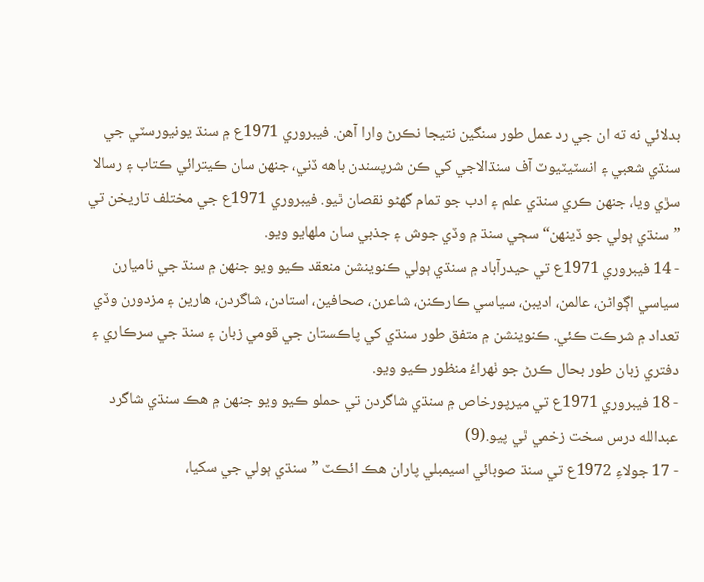بدلائي نه ته ان جي رد عمل طور سنگين نتيجا نڪرڻ وارا آهن. فيبروري 1971ع ۾ سنڌ يونيورسٽي جي سنڌي شعبي ۽ انسٽيٽيوٽ آف سنڌالاجي کي ڪن شرپسندن باهه ڏني، جنھن سان ڪيترائي ڪتاب ۽ رسالا سڙي ويا، جنھن ڪري سنڌي علم ۽ ادب جو تمام گهڻو نقصان ٿيو. فيبروري 1971ع جي مختلف تاريخن تي ”سنڌي ٻولي جو ڏينھن“ سڄي سنڌ ۾ وڏي جوش ۽ جذبي سان ملهايو ويو.
- 14 فيبروري 1971ع تي حيدرآباد ۾ سنڌي ٻولي ڪنوينشن منعقد ڪيو ويو جنھن ۾ سنڌ جي ناميارن سياسي اڳواڻن، عالمن، اديبن، سياسي ڪارڪنن، شاعرن، صحافين، استادن، شاگردن، هارين ۽ مزدورن وڏي تعداد ۾ شرڪت ڪئي. ڪنوينشن ۾ متفق طور سنڌي کي پاڪستان جي قومي زبان ۽ سنڌ جي سرڪاري ۽ دفتري زبان طور بحال ڪرڻ جو ٺھراءُ منظور ڪيو ويو.
- 18 فيبروري 1971ع تي ميرپورخاص ۾ سنڌي شاگردن تي حملو ڪيو ويو جنھن ۾ هڪ سنڌي شاگرد عبدالله درس سخت زخمي ٿي پيو.(9)
- 17 جولاءِ 1972ع تي سنڌ صوبائي اسيمبلي پاران هڪ ائڪٽ ”سنڌي ٻولي جي سکيا،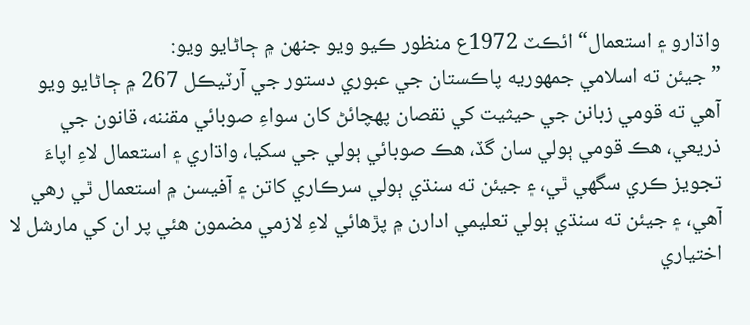واڌارو ۽ استعمال“ ائڪٽ 1972ع منظور ڪيو ويو جنھن ۾ ڄاڻايو ويو:
”جيئن ته اسلامي جمھوريه پاڪستان جي عبوري دستور جي آرٽيڪل 267 ۾ ڄاڻايو ويو آهي ته قومي زبانن جي حيثيت کي نقصان پھچائڻ کان سواءِ صوبائي مقننه، قانون جي ذريعي، هڪ قومي ٻولي سان گڏ، هڪ صوبائي ٻولي جي سکيا، واڌاري ۽ استعمال لاءِ اپاءَ تجويز ڪري سگهي ٿي، ۽ جيئن ته سنڌي ٻولي سرڪاري کاتن ۽ آفيسن ۾ استعمال ٿي رهي آهي، ۽ جيئن ته سنڌي ٻولي تعليمي ادارن ۾ پڙهائي لاءِ لازمي مضمون هئي پر ان کي مارشل لا اختياري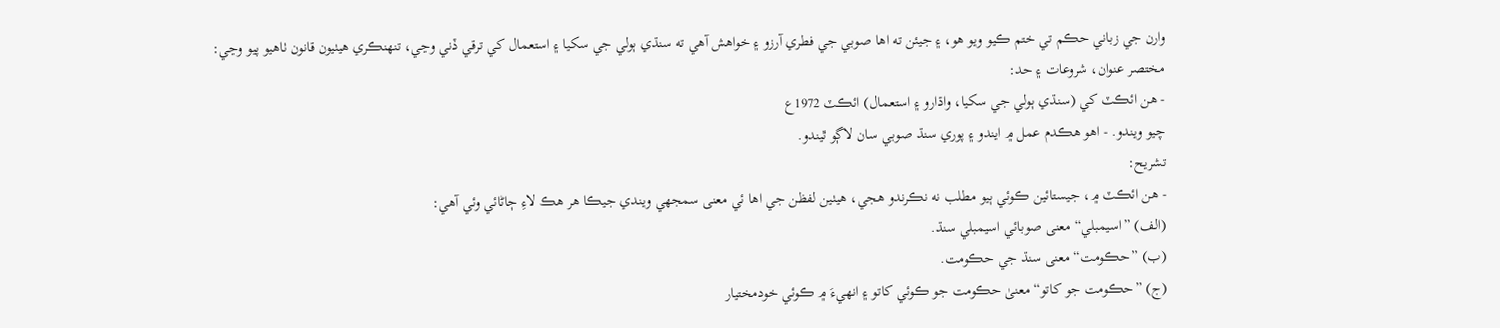وارن جي زباني حڪم تي ختم ڪيو ويو هو، ۽ جيئن ته اها صوبي جي فطري آرزو ۽ خواهش آهي ته سنڌي ٻولي جي سکيا ۽ استعمال کي ترقي ڏني وڃي، تنھنڪري هيٺيون قانون ٺاهيو پيو وڃي:
مختصر عنوان، شروعات ۽ حد:
- هن ائڪٽ کي (سنڌي ٻولي جي سکيا، واڌارو ۽ استعمال) ائڪٽ 1972ع
چيو ويندو. - اهو هڪدم عمل ۾ ايندو ۽ پوري سنڌ صوبي سان لاڳو ٿيندو.
تشريح:
- هن ائڪٽ ۾، جيستائين ڪوئي ٻيو مطلب نه نڪرندو هجي، هيٺين لفظن جي اها ئي معنى سمجهي ويندي جيڪا هر هڪ لاءِ ڄاڻائي وئي آهي:
(الف) ”اسيمبلي“ معنى صوبائي اسيمبلي سنڌ.
(ب) ”حڪومت“ معنى سنڌ جي حڪومت.
(ج) ”حڪومت جو کاتو“ معنىٰ حڪومت جو ڪوئي کاتو ۽ انهيءَ ۾ ڪوئي خودمختيار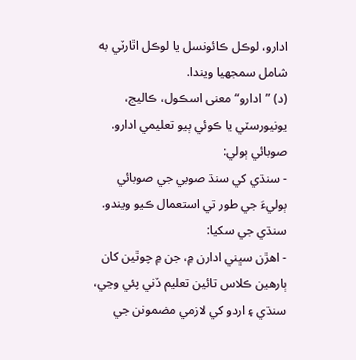ادارو، لوڪل ڪائونسل يا لوڪل اٿارٽي به شامل سمجهيا ويندا.
(د) ”ادارو“ معنى اسڪول، ڪاليج، يونيورسٽي يا ڪوئي ٻيو تعليمي ادارو.
صوبائي ٻولي:
- سنڌي کي سنڌ صوبي جي صوبائي ٻوليءَ جي طور تي استعمال ڪيو ويندو.
سنڌي جي سکيا:
- اهڙن سڀني ادارن ۾، جن ۾ چوٿين کان ٻارهين ڪلاس تائين تعليم ڏني پئي وڃي، سنڌي ۽ اردو کي لازمي مضمونن جي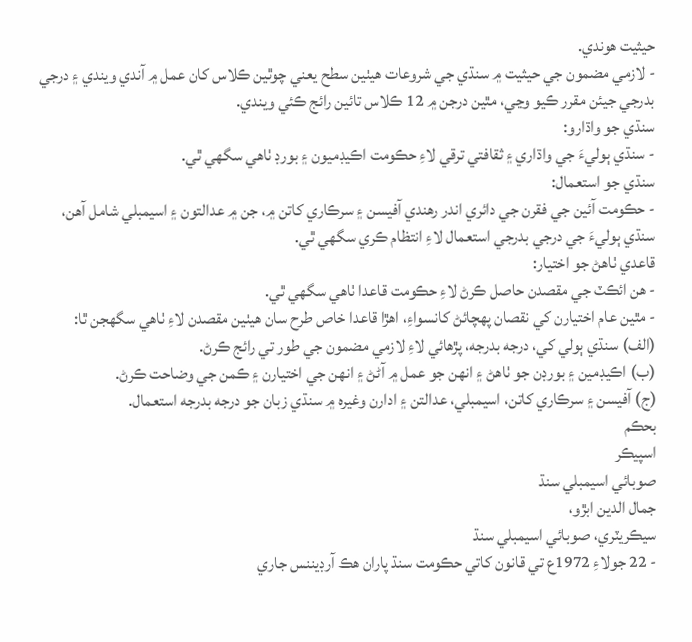حيثيت هوندي.
- لازمي مضمون جي حيثيت ۾ سنڌي جي شروعات هيٺين سطح يعني چوٿين ڪلاس کان عمل ۾ آندي ويندي ۽ درجي بدرجي جيئن مقرر ڪيو وڃي، مٿين درجن ۾ 12 ڪلاس تائين رائج ڪئي ويندي.
سنڌي جو واڌارو:
- سنڌي ٻوليءَ جي واڌاري ۽ ثقافتي ترقي لاءِ حڪومت اڪيڊميون ۽ بورڊ ٺاهي سگهي ٿي.
سنڌي جو استعمال:
- حڪومت آئين جي فقرن جي دائري اندر رهندي آفيسن ۽ سرڪاري کاتن ۾، جن ۾ عدالتون ۽ اسيمبلي شامل آهن، سنڌي ٻوليءَ جي درجي بدرجي استعمال لاءِ انتظام ڪري سگهي ٿي.
قاعدي ٺاهڻ جو اختيار:
- هن ائڪٽ جي مقصدن حاصل ڪرڻ لاءِ حڪومت قاعدا ٺاهي سگهي ٿي.
- مٿين عام اختيارن کي نقصان پھچائڻ کانسواءِ، اهڙا قاعدا خاص طرح سان هيٺين مقصدن لاءِ ٺاهي سگهجن ٿا:
(الف) سنڌي ٻولي کي، درجه بدرجه، پڙهائي لاءِ لازمي مضمون جي طور تي رائج ڪرڻ.
(ب) اڪيڊمين ۽ بورڊن جو ٺاهڻ ۽ انهن جو عمل ۾ آڻڻ ۽ انهن جي اختيارن ۽ ڪمن جي وضاحت ڪرڻ.
(ج) آفيسن ۽ سرڪاري کاتن، اسيمبلي، عدالتن ۽ ادارن وغيره ۾ سنڌي زبان جو درجه بدرجه استعمال.
بحڪم
اسپيڪر
صوبائي اسيمبلي سنڌ
جمال الدين ابڙو،
سيڪريٽري، صوبائي اسيمبلي سنڌ
- 22 جولاءِ 1972ع تي قانون کاتي حڪومت سنڌ پاران هڪ آرڊيننس جاري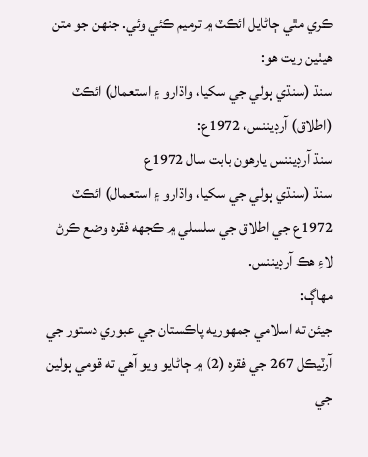ڪري مٿي ڄاڻايل ائڪٽ ۾ ترميم ڪئي وئي. جنھن جو متن هيٺين ريت هو:
سنڌ (سنڌي ٻولي جي سکيا، واڌارو ۽ استعمال) ائڪٽ (اطلاق) آرڊيننس، 1972ع:
سنڌ آرڊيننس يارهون بابت سال 1972ع
سنڌ (سنڌي ٻولي جي سکيا، واڌارو ۽ استعمال) ائڪٽ 1972ع جي اطلاق جي سلسلي ۾ ڪجهه فقره وضع ڪرڻ لاءِ هڪ آرڊيننس.
مھاڳ:
جيئن ته اسلامي جمھوريه پاڪستان جي عبوري دستور جي آرٽيڪل 267 جي فقره (2) ۾ ڄاڻايو ويو آهي ته قومي ٻولين جي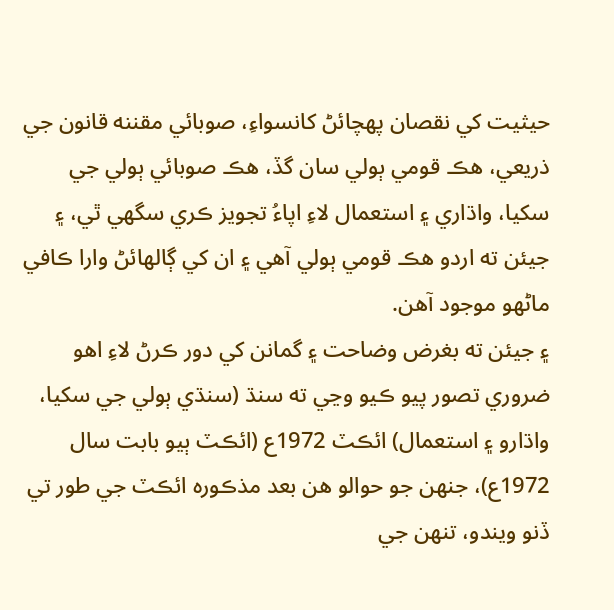حيثيت کي نقصان پھچائڻ کانسواءِ، صوبائي مقننه قانون جي ذريعي، هڪ قومي ٻولي سان گڏ، هڪ صوبائي ٻولي جي سکيا، واڌاري ۽ استعمال لاءِ اپاءُ تجويز ڪري سگهي ٿي، ۽ جيئن ته اردو هڪ قومي ٻولي آهي ۽ ان کي ڳالهائڻ وارا ڪافي ماڻهو موجود آهن.
۽ جيئن ته بغرض وضاحت ۽ گمانن کي دور ڪرڻ لاءِ اهو ضروري تصور پيو ڪيو وڃي ته سنڌ (سنڌي ٻولي جي سکيا، واڌارو ۽ استعمال) ائڪٽ 1972ع (ائڪٽ ٻيو بابت سال 1972ع)، جنھن جو حوالو هن بعد مذڪوره ائڪٽ جي طور تي ڏنو ويندو، تنھن جي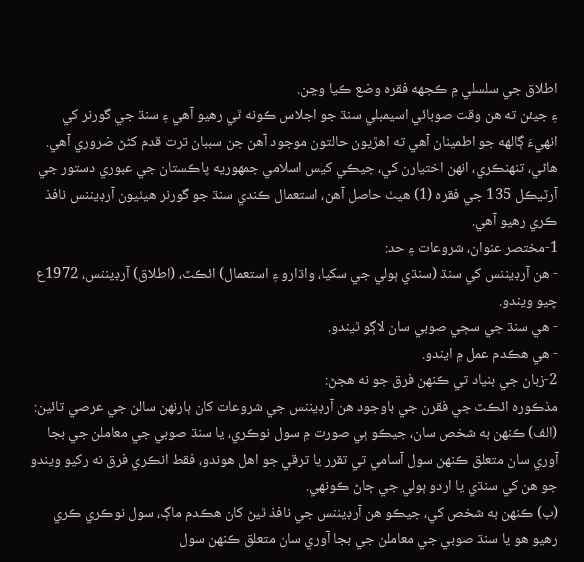اطلاق جي سلسلي ۾ ڪجهه فقره وضع ڪيا وڃن.
۽ جيئن ته هن وقت صوبائي اسيمبلي سنڌ جو اجلاس ڪونه ٿي رهيو آهي ۽ سنڌ جي گورنر کي انهيءَ ڳالهه جو اطمينان آهي ته اهڙيون حالتون موجود آهن جن سببان ترت قدم کڻڻ ضروري آهي.
هاڻي، تنھنڪري، انهن اختيارن کي، جيڪي کيس اسلامي جمھوريه پاڪستان جي عبوري دستور جي آرٽيڪل 135 جي فقره (1) هيٺ حاصل آهن، استعمال ڪندي سنڌ جو گورنر هيٺيون آرڊيننس نافذ ڪري رهيو آهي.
1-مختصر عنوان، شروعات ۽ حد:
- هن آرڊيننس کي سنڌ (سنڌي ٻولي جي سکيا، واڌارو ۽ استعمال) ائڪٽ، (اطلاق) آرڊيننس، 1972ع چيو ويندو.
- هي سنڌ جي سڄي صوبي سان لاڳو ٿيندو.
- هي هڪدم عمل ۾ ايندو.
2-زبان جي بنياد تي ڪنھن فرق جو نه هجڻ:
مذڪوره ائڪٽ جي فقرن جي باوجود هن آرڊيننس جي شروعات کان ٻارنهن سالن جي عرصي تائين:
(الف) ڪنھن به شخص سان، جيڪو ٻي صورت ۾ سول نوڪري، يا سنڌ صوبي جي معاملن جي بجا آوري سان متعلق ڪنھن سول آسامي تي تقرر يا ترقي جو اهل هوندو، فقط انڪري فرق نه رکيو ويندو جو هن کي سنڌي يا اردو ٻولي جي ڄاڻ ڪونهي.
(ب) ڪنھن به شخص کي، جيڪو هن آرڊيننس جي نافذ ٿيڻ کان هڪدم ماڳ، سول نوڪري ڪري رهيو هو يا سنڌ صوبي جي معاملن جي بجا آوري سان متعلق ڪنھن سول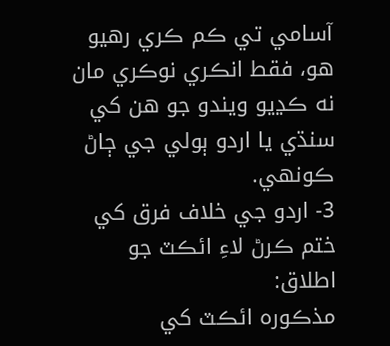آسامي تي ڪم ڪري رهيو هو، فقط انڪري نوڪري مان نه ڪڍيو ويندو جو هن کي سنڌي يا اردو ٻولي جي ڄاڻ ڪونهي.
3- اردو جي خلاف فرق کي ختم ڪرڻ لاءِ ائڪٽ جو اطلاق:
مذڪوره ائڪٽ کي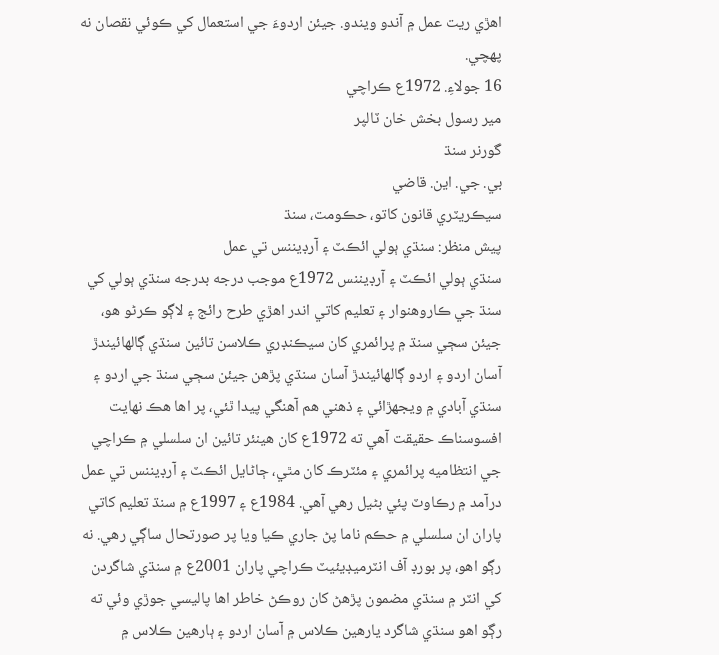اهڙي ريت عمل ۾ آندو ويندو. جيئن اردوءَ جي استعمال کي ڪوئي نقصان نه پھچي.
16 جولاءِ. 1972ع ڪراچي
مير رسول بخش خان ٽالپر
گورنر سنڌ
بي. جي. اين. قاضي
سيڪريٽري قانون کاتو، حڪومت، سنڌ
پيش منظر: سنڌي ٻولي ائڪٽ ۽ آرڊيننس تي عمل
سنڌي ٻولي ائڪٽ ۽ آرڊيننس 1972ع موجب درجه بدرجه سنڌي ٻولي کي سنڌ جي ڪاروهنوار ۽ تعليم کاتي اندر اهڙي طرح رائج ۽ لاڳو ڪرڻو هو، جيئن سڄي سنڌ ۾ پرائمري کان سيڪنڊري ڪلاسن تائين سنڌي ڳالهائيندڙ آسان اردو ۽ اردو ڳالهائيندڙ آسان سنڌي پڙهن جيئن سڄي سنڌ جي اردو ۽ سنڌي آبادي ۾ ويجهڙائي ۽ ذهني هم آهنگي پيدا ٿئي، پر اها هڪ نھايت افسوسناڪ حقيقت آهي ته 1972ع کان هينئر تائين ان سلسلي ۾ ڪراچي جي انتظاميه پرائمري ۽ مئٽرڪ کان مٿي، ڄاڻايل ائڪٽ ۽ آرڊيننس تي عمل درآمد ۾ رڪاوٽ پئي بڻيل رهي آهي. 1984ع ۽ 1997ع ۾ سنڌ تعليم کاتي پاران ان سلسلي ۾ حڪم ناما پڻ جاري ڪيا ويا پر صورتحال ساڳي رهي. نه رڳو اهو، پر بورڊ آف انٽرميڊيئيٽ ڪراچي پاران 2001ع ۾ سنڌي شاگردن کي انٽر ۾ سنڌي مضمون پڙهڻ کان روڪڻ خاطر اها پاليسي جوڙي وئي ته رڳو اهو سنڌي شاگرد يارهين ڪلاس ۾ آسان اردو ۽ ٻارهين ڪلاس ۾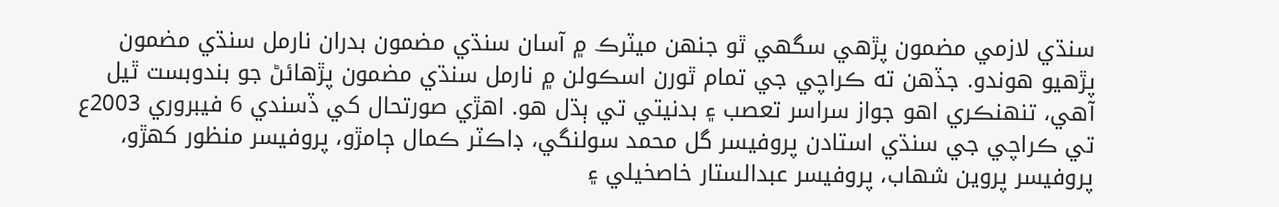سنڌي لازمي مضمون پڙهي سگهي ٿو جنھن ميٽرڪ ۾ آسان سنڌي مضمون بدران نارمل سنڌي مضمون پڙهيو هوندو. جڏهن ته ڪراچي جي تمام ٿورن اسڪولن ۾ نارمل سنڌي مضمون پڙهائڻ جو بندوبست ٿيل آهي، تنھنڪري اهو جواز سراسر تعصب ۽ بدنيتي تي ٻڌل هو. اهڙي صورتحال کي ڏسندي 6 فيبروري 2003ع تي ڪراچي جي سنڌي استادن پروفيسر گل محمد سولنگي، ڊاڪٽر ڪمال ڄامڙو، پروفيسر منظور کهڙو، پروفيسر پروين شهاب، پروفيسر عبدالستار خاصخيلي ۽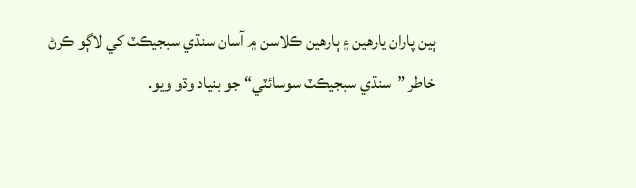ٻين پاران يارهين ۽ ٻارهين ڪلاسن ۾ آسان سنڌي سبجيڪٽ کي لاڳو ڪرڻ خاطر ”سنڌي سبجيڪٽ سوسائٽي“ جو بنياد وڌو ويو.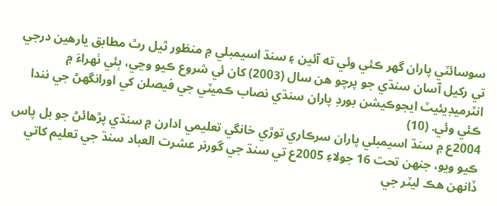سوسائٽي پاران گهر ڪئي وئي ته آئين ۽ سنڌ اسيمبلي ۾ منظور ٿيل رٿ مطابق يارهين درجي تي رکيل آسان سنڌي جو پرچو هن سال (2003) کان ئي شروع ڪيو وڃي، ٻئي ٺھراءَ ۾ انٽرميڊيئيٽ ايجوڪيشن بورڊ پاران سنڌي نصاب ڪميٽي جي فيصلن کي اورانگهڻ جي نندا ڪئي وئي. (10)
2004ع ۾ سنڌ اسيمبلي پاران سرڪاري توڙي خانگي تعليمي ادارن ۾ سنڌي پڙهائڻ جو بل پاس ڪيو ويو، جنھن تحت 16 جولاءِ 2005ع تي سنڌ جي گورنر عشرت العباد سنڌ جي تعليم کاتي ڏانهن هڪ ليٽر جي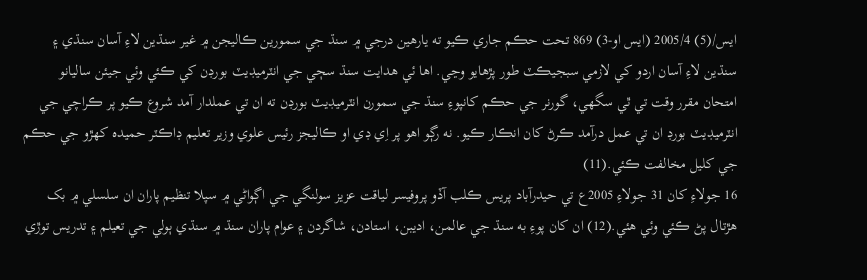ايس/(5) 2005/4 (ايس او-3) 869 تحت حڪم جاري ڪيو ته يارهين درجي ۾ سنڌ جي سمورين ڪاليجن ۾ غير سنڌين لاءِ آسان سنڌي ۽ سنڌين لاءِ آسان اردو کي لازمي سبجيڪٽ طور پڙهايو وڃي. اها ئي هدايت سنڌ سڄي جي انٽرميڊيٽ بورڊن کي ڪئي وئي جيئن ساليانو امتحان مقرر وقت تي ٿي سگهي، گورنر جي حڪم کانپوءِ سنڌ جي سمورن انٽرميڊيٽ بورڊن ته ان تي عملدار آمد شروع ڪيو پر ڪراچي جي انٽرميڊيٽ بورڊ ان تي عمل درآمد ڪرڻ کان انڪار ڪيو. نه رڳو اهو پر اِي ڊي او ڪاليجز رئيس علوي وزير تعليم ڊاڪٽر حميده کهڙو جي حڪم جي کليل مخالفت ڪئي.(11)
16 جولاءِ کان 31 جولاءِ 2005ع تي حيدرآباد پريس ڪلب آڏو پروفيسر لياقت عزيز سولنگي جي اڳواڻي ۾ سپلا تنظيم پاران ان سلسلي ۾ بک هڙتال پڻ ڪئي وئي هئي.(12) ان کان پوءِ به سنڌ جي عالمن، اديبن، استادن، شاگردن ۽ عوام پاران سنڌ ۾ سنڌي ٻولي جي تعيلم ۽ تدريس توڙي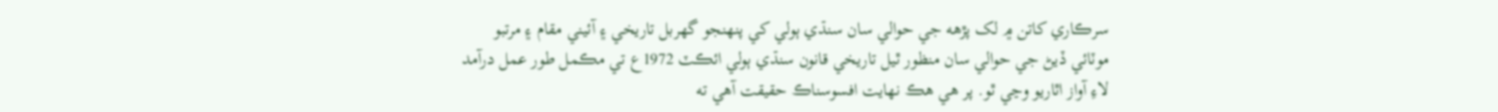سرڪاري کاتن ۾ لک پڙهه جي حوالي سان سنڌي ٻولي کي پنھنجو گهربل تاريخي ۽ آئيني مقام ۽ مرتبو موٽائي ڏيڻ جي حوالي سان منظور ٿيل تاريخي قانون سنڌي ٻولي ائڪٽ 1972ع تي مڪمل طور عمل درآمد لاءِ آواز اٿاريو وڃي ٿو. پر هي هڪ نھايت افسوسناڪ حقيقت آهي ته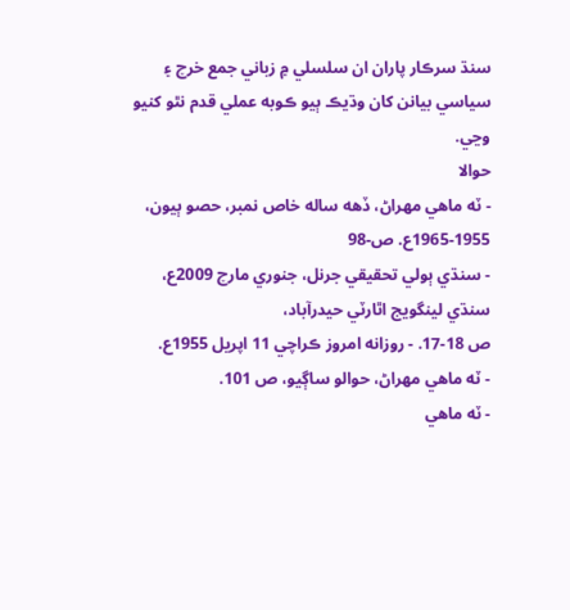سنڌ سرڪار پاران ان سلسلي ۾ زباني جمع خرچ ۽ سياسي بيانن کان وڌيڪ ٻيو ڪوبه عملي قدم نٿو کنيو وڃي.
حوالا
- ٽه ماهي مھراڻ، ڏهه ساله خاص نمبر، حصو ٻيون، 1955-1965ع. ص-98
- سنڌي ٻولي تحقيقي جرنل، جنوري مارچ 2009ع، سنڌي لينگويج اٿارٽي حيدرآباد،
ص 18-17. - روزانه امروز ڪراچي 11 اپريل 1955ع.
- ٽه ماهي مھراڻ، حوالو ساڳيو، ص 101.
- ٽه ماهي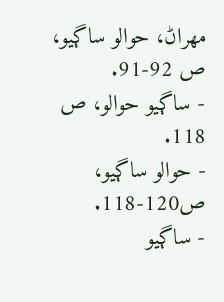مھراڻ، حوالو ساڳيو، ص 92-91.
- ساڳيو حوالو، ص 118.
- حوالو ساڳيو، ص120-118.
- ساڳيو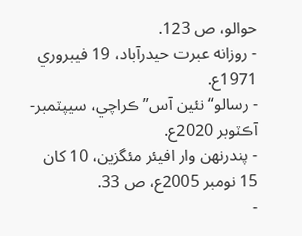حوالو، ص 123.
- روزانه عبرت حيدرآباد، 19 فيبروري 1971ع.
- رسالو“نئين آس” ڪراچي، سيپٽمبر-آڪٽوبر 2020ع.
- پندرنهن وار افيئر مئگزين، 10 کان 15 نومبر 2005ع، ص 33.
-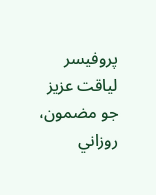پروفيسر لياقت عزيز جو مضمون، روزاني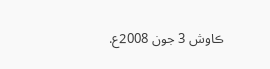ڪاوش 3 جون 2008ع.